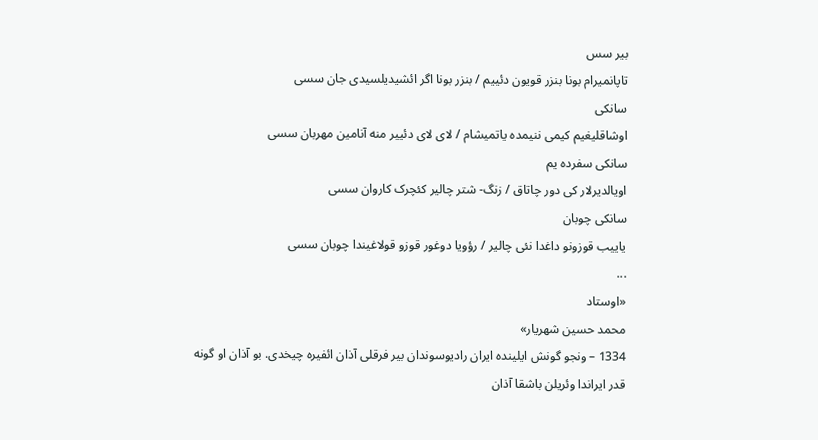بیر سس
تاپانمیرام بونا بنزر قویون دئییم / بنزر بونا اگر ائشیدیلسیدی جان سسی
سانکی
اوشاقلیغیم کیمی ننیمده یاتمیشام / لای لای دئییر منه آنامین مهربان سسی
سانکی سفرده یم
اویالدیرلار کی دور چاتاق / زنگ- شتر چالیر کئچرک کاروان سسی
سانکی چوبان
یاییب قوزونو داغدا نئی چالیر / رؤویا دوغور قوزو قولاغیندا چوبان سسی
...
«اوستاد
محمد حسین شهریار»
1334 – ونجو گونش ایلینده ایران رادیوسوندان بیر فرقلی آذان ائفیره چیخدی. بو آذان او گونه
قدر ایراندا وئریلن باشقا آذان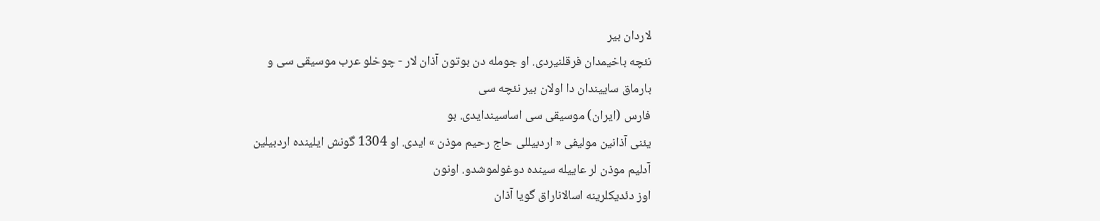لاردان بیر
نئچه باخیمدان فرقلنیردی. او جومله دن بوتون آذان لار - چوخلو عرب موسیقی سی و
بارماق ساییندان دا اولان بیر نئچه سی
فارس (ایران) موسیقی سی اساسیندایدی. بو
یئنی آذانین مولیفی « اردبیللی حاج رحیم موذن » ایدی. او 1304 گونش ایلینده اردبیلین
آدلیم موذن لر عاییله سینده دوغولموشدو. اونون
اوز دئدیکلرینه اسالاناراق گویا آذان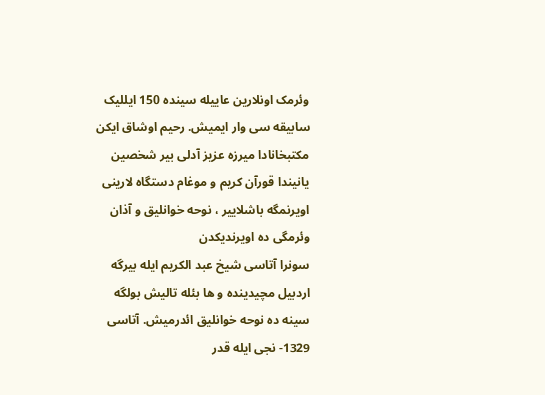وئرمک اونلارین عاییله سینده 150 ایللیک
سابیقه سی وار ایمیش. رحیم اوشاق ایکن مکتبخانادا میرزه عزیز آدلی بیر شخصین
یانیندا قورآن کریم و موغام دستگاه لارینی اویرنمگه باشلاییر ، نوحه خوانلیق و آذان وئرمگی ده اویرندیکدن
سونرا آتاسی شیخ عبد الکریم ایله بیرگه اردبیل مچیدینده و ها بئله تالیش بولگه
سینه ده نوحه خوانلیق ائدرمیش. آتاسی 1329- نجی ایله قدر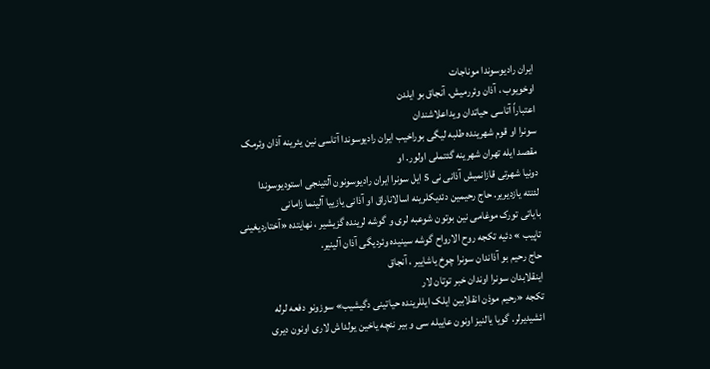ایران رادیوسوندا موناجات
اوخویوب ، آذان وئررمیش. آنجاق بو ایلدن
اعتباراً آتاسی حیاتدان ویداعلاشندان
سونرا او قوم شهرینده طلبه لیگی بوراخیب ایران رادیوسوندا آتاسی نین یئرینه آذان وئرمک
مقصد ایله تهران شهرینه گئتملی اولور. او
دونیا شهرتی قازانمیش آذانی نی 5 ایل سونرا ایران رادیوسونون آلتینجی استودیوسوندا
لئنته یازدیریر. حاج رحیمین دئدیکلرینه اسالاناراق او آذانی یازییا آلینما زامانی
بایاتی تورک موغامی نین بوتون شوعبه لری و گوشه لرینده گزیشیر ، نهایتده «آختاردیغینی
تاپیب » دئیه تکجه روح الارواح گوشه سینیده وئردیگی آذان آلینیر.
حاج رحیم بو آذاندان سونرا چوخ یاشاییر ، آنجاق
اینقلابدان سونرا اوندان خبر توتان لار
تکجه «رحیم موذن انقلابین ایلک ایللرینده حیاتینی دگیشیب» سوزونو دفعه لرله
ائشیدیرلر. گویا یالنیز اونون عاییله سی و بیر نئچه یاخین یولداش لاری اونون دیری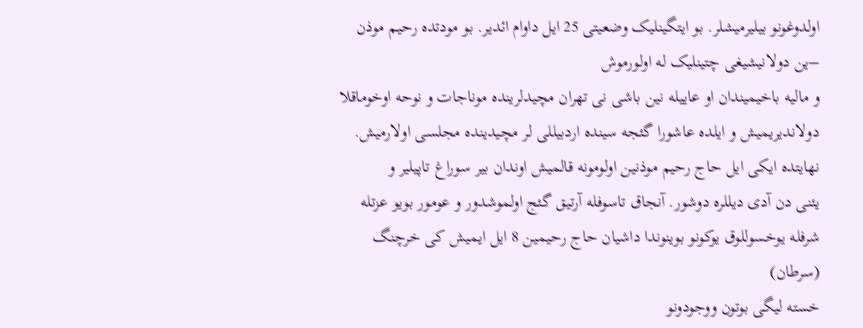اولدوغونو بیلیرمیشلر. بو ایتگینلیک وضعیتی 25 ایل داوام ائدیر. بو مودتده رحیم موذن –ین دولانیشیغی چتینلیک له اولورموش
و مالیه باخیمیندان او عاییله نین باشی نی تهران مچیدلرینده موناجات و نوحه اوخوماقلا
دولاندیریمیش و ایلده عاشورا گئجه سینده اردبیللی لر مچیدینده مجلسی اولارمیش.
نهایتده ایکی ایل حاج رحیم موذنین اولومونه قالمیش اوندان بیر سوراغ تاپیلیر و
یئنی دن آدی دیللره دوشور. آنجاق تاسوفله آرتیق گئج اولموشدور و عومور بویو عزتله
شرفله یوخسوللوق یوکونو بوینوندا داشیان حاج رحیمین 8 ایل ایمیش کی خرچنگ (سرطان)
خسته لیگی بوتون ووجودونو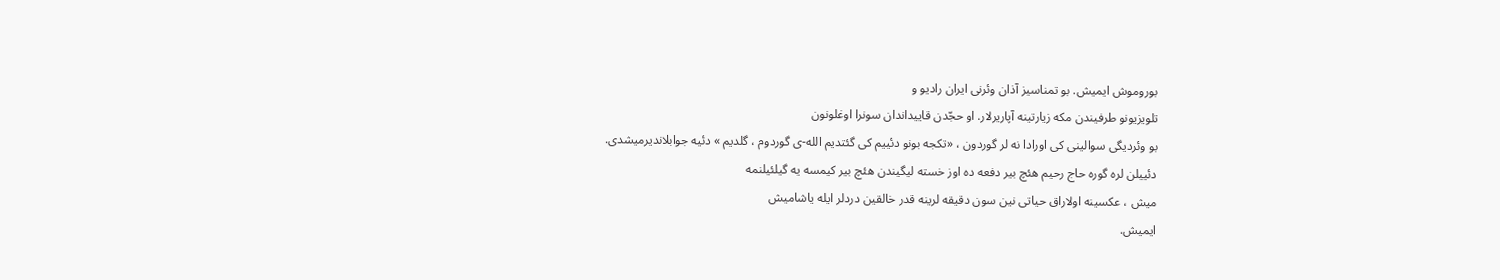بوروموش ایمیش. بو تمناسیز آذان وئرنی ایران رادیو و
تلویزیونو طرفیندن مکه زیارتینه آپاریرلار. او حجّدن قاییداندان سونرا اوغلونون
بو وئردیگی سوالینی کی اورادا نه لر گوردون ، «تکجه بونو دئییم کی گئتدیم الله-ی گوردوم ، گلدیم » دئیه جوابلاندیرمیشدی.
دئییلن لره گوره حاج رحیم هئچ بیر دفعه ده اوز خسته لیگیندن هئچ بیر کیمسه یه گیلئیلنمه
میش ، عکسینه اولاراق حیاتی نین سون دقیقه لرینه قدر خالقین دردلر ایله یاشامیش
ایمیش.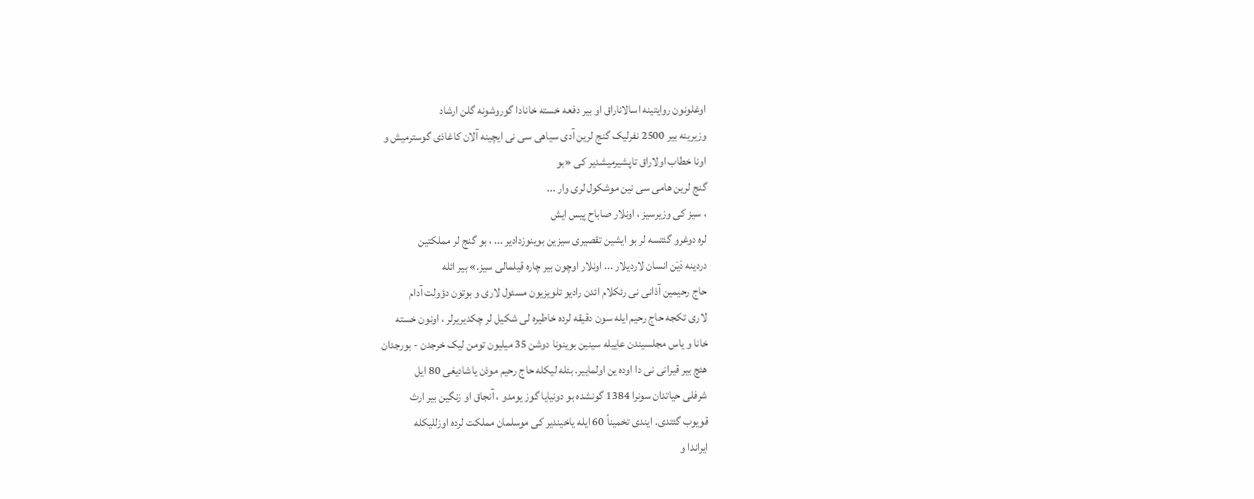اوغلونون روایتینه اسالاناراق او بیر دفعه خسته خانادا گوروشونه گلن ارشاد
وزیرینه بیر 2500 نفرلیک گنج لرین آدی سیاهی سی نی ایچینه آلان کاغاذی گوسترمیش و
اونا خطاب اولاراق تاپشیرمیشدیر کی «بو
گنج لرین هامی سی نین موشکول لری وار ...
، سیز کی وزیرسیز ، اونلار صاباح پیس ایش
لره دوغرو گئتسه لر بو ایشین تقصیری سیزین بوینوزدادیر ... ، بو گنج لر مملکتین
دردینه دَیَن انسان لاردیلار ... اونلار اوچون بیر چاره قیلمالی سیز.» بیر ائله
حاج رحیمین آذانی نی رئکلام ائدن رادیو تلویزیون مسئول لاری و بوتون دؤولت آدام
لاری تکجه حاج رحیم ایله سون دقیقه لرده خاطیره لی شکیل لر چکدیریرلر ، اونون خسته
خانا و یاس مجلسیندن عاییله سینین بوینونا دوشن 35 میلیون تومن لیک خرجدن - بورجدان
هئچ بیر قیرانی نی دا اوده ین اولماییر. بئله لیکله حاج رحیم موذن یاشادیغی 80 ایل
شرفلی حیاتدان سونرا 1384 گونشده بو دونیایا گوز یومدو ، آنجاق او زنگین بیر ارث
قویوب گئتدی. ایندی تخمیناً 60 ایله یاخیندیر کی موسلمان مملکت لرده اوزللیکله
ایراندا و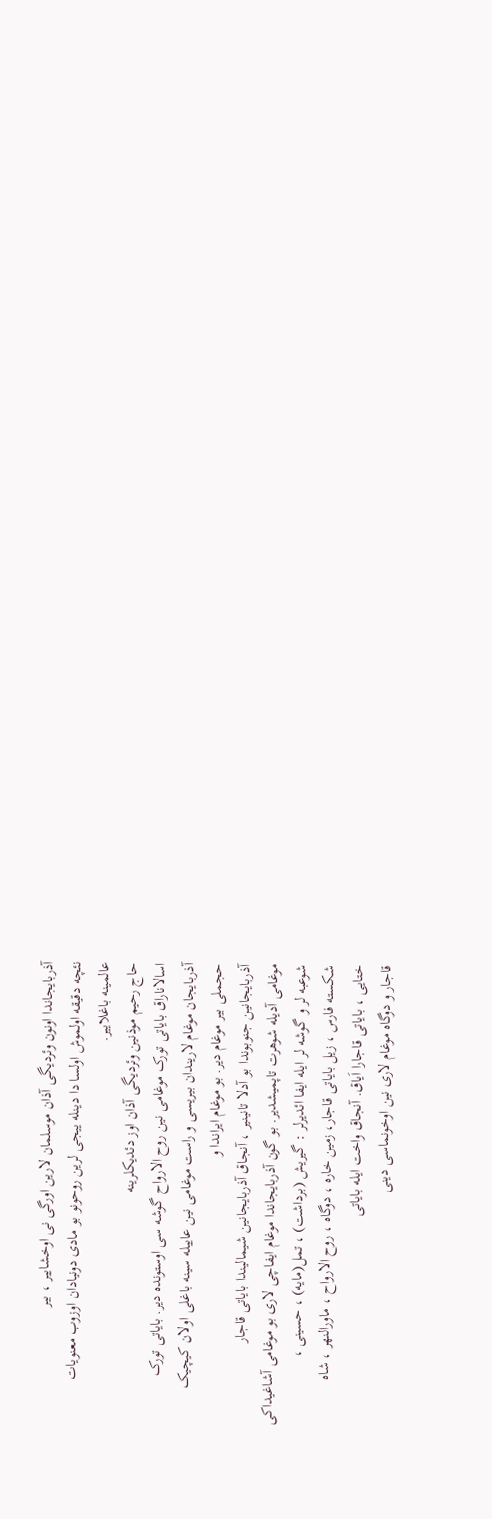آذربایجاندا اونون وئردیگی آذان موسلمان لارین اورگی نی اوخشاییر ، بیر
نئچه دقیقه اولموش اولسا دا دینله ییجی لرین روحونو بو مادی دونیادان اوزوب معنویات
عالمینه باغلاییر.
حاج رحیم موذنین وئردیگی آذان اوز دئدیکلرینه
اسالاناراق بایاتی تورک موغامی نین روح الارواح گوشه سی اوستونده دیر. بایاتی تورک
آذربایجان موغام لاریندان بیریسی و راست موغامی نین عاییله سینه باغلی اولان کیچیک
حجملی بیر موغام دیر. بو موغام ایراندا و
آذربایجانین جنوبوندا بو آدلا تانینیر ، آنجاق آذربایجانین شیمالیندا بایاتی قاجار
موغامی آدیله شوهرت تاپمیشدیر. بو گون آذربایجاندا موغام ایفاچی لاری بو موغامی آشاغیداکی
شوعبه لر و گوشه لر ایله ایفا ائدیرلر : گیریش (برداشت) ، تمل(مایه) ، حسینی ،
شکسته فارس ، زیل بایاتی قاجار، زمین خاره ، دوگاه ، روح الارواح ، ماورالنهر ، شاه
ختایی ، بایاتی قاجارا اَیاق. آنجاق واخت ایله بایاتی
قاجار و دوگاه موغام لاری نین اوخونماسی دینی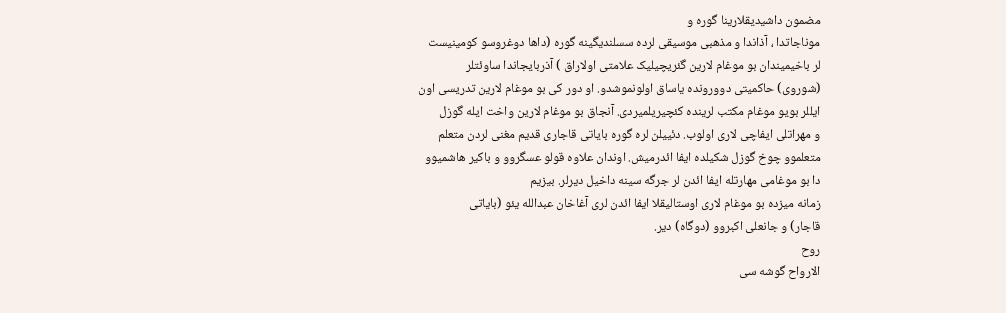مضمون داشیدیقلارینا گوره و
موناجاتدا ، آذاندا و مذهبی موسیقی لرده سسلندیگینه گوره (داها دوغروسو کومینیست
لر باخیمیندان بو موغام لارین گئریچیلیک علامتی اولاراق ) آذربایجاندا ساوئتلر
(شوروی) حاکمیتی دوورونده یاساق اولونموشدو. او دور کی بو موغام لارین تدریسی اون
ایللر بویو موغام مکتب لرینده کئچیریلمیردی. آنجاق بو موغام لارین واخت ایله گوزل
و مهراتلی ایفاچی لاری اولوب. دئییلن لره گوره بایاتی قاجاری قدیم مغنی لردن متعلم
متعلموو چوخ گوزل شکیلده ایفا ائدرمیش. اوندان علاوه قولو عسگروو و باکیر هاشمیوو
دا بو موغامی مهارتله ایفا ائدن لر جرگه سینه داخیل دیرلر. بیزیم
زمانه میزده بو موغام لاری اوستالیقلا ایفا ائدن لری آغاخان عبدالله یئو (بایاتی
قاجار) و جانعلی اکبروو (دوگاه) دیر.
روح
الارواح گوشه سی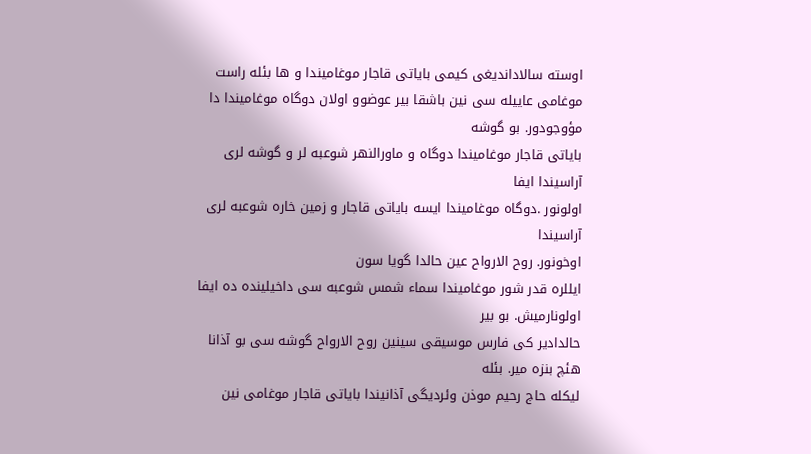اوسته سالاداندیغی کیمی بایاتی قاجار موغامیندا و ها بئله راست
موغامی عاییله سی نین باشقا بیر عوضوو اولان دوگاه موغامیندا دا مؤوجودور. بو گوشه
بایاتی قاجار موغامیندا دوگاه و ماورالنهر شوعبه لر و گوشه لری آراسیندا ایفا
اولونور .دوگاه موغامیندا ایسه بایاتی قاجار و زمین خاره شوعبه لری آراسیندا
اوخونور. روح الارواح عین حالدا گویا سون
ایللره قدر شور موغامیندا سماء شمس شوعبه سی داخیلینده ده ایفا اولونارمیش. بو بیر
حالدادیر کی فارس موسیقی سینین روح الارواح گوشه سی بو آذانا هئچ بنزه میر. بئله
لیکله حاج رحیم موذن وئردیگی آذانیندا بایاتی قاجار موغامی نین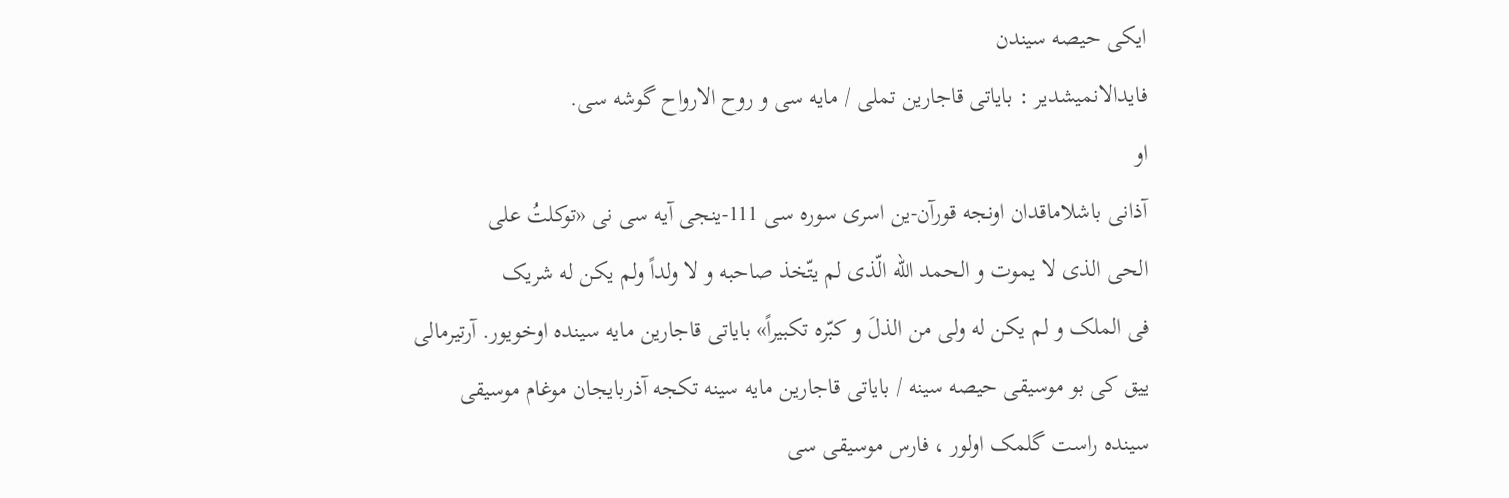ایکی حیصه سیندن
فایدالانمیشدیر : بایاتی قاجارین تملی / مایه سی و روح الارواح گوشه سی.
او
آذانی باشلاماقدان اونجه قورآن-ین اسری سوره سی 111-ینجی آیه سی نی «توکلتُ علی
الحی الذی لا یموت و الحمد الله الّذی لم یتّخذ صاحبه و لا ولداً ولم یکن له شریک
فی الملک و لم یکن له ولی من الذلَ و کبّره تکبیراً» بایاتی قاجارین مایه سینده اوخویور. آرتیرمالی
ییق کی بو موسیقی حیصه سینه / بایاتی قاجارین مایه سینه تکجه آذربایجان موغام موسیقی
سینده راست گلمک اولور ، فارس موسیقی سی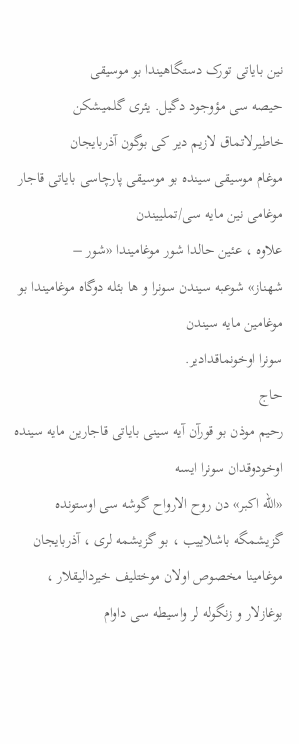نین بایاتی تورک دستگاهیندا بو موسیقی
حیصه سی مؤوجود دگیل. یئری گلمیشکن خاطیرلاتماق لازیم دیر کی بوگون آذربایجان
موغام موسیقی سینده بو موسیقی پارچاسی بایاتی قاجار موغامی نین مایه سی/تملییندن
علاوه ، عئین حالدا شور موغامیندا «شور –
شهناز» شوعبه سیندن سونرا و ها بئله دوگاه موغامیندا بو موغامین مایه سیندن
سونرا اوخونماقدادیر.
حاج
رحیم موذن بو قورآن آیه سینی بایاتی قاجارین مایه سینده اوخودوقدان سونرا ایسه
«الله اکبر» دن روح الارواح گوشه سی اوستونده گزیشمگه باشلاییب ، بو گزیشمه لری ، آذربایجان
موغامینا مخصوص اولان موختلیف خیردالیقلار ، بوغازلار و زنگوله لر واسیطه سی داوام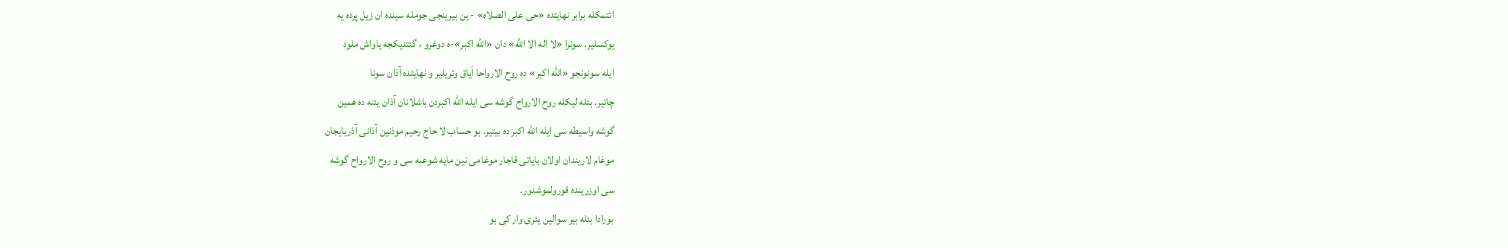ائتمکله برابر نهایتده «حی علی الصلاه» - ین بیرینجی جومله سینده ان زیل پرده یه
یوکسلیر. سونرا «لا اله الا الله» دان «الله اکبر»-ه دوغرو ، گئتدیکجه یاواش ملود
ایله سونونجو «الله اکبر» ده روح الارواحا اَیاق وئریلیر و نهایتده آذان سونا
چاتیر. بئله لیکله روح الارواح گوشه سی ایله الله اکبردن باشلانان آذان یئنه ده همین
گوشه واسیطه سی ایله الله اکبر ده بیتیر. بو حساب لا حاج رحیم موذنین آذانی آذربایجان
موغام لاریندان اولان بایاتی قاجار موغامی نین مایه شوعبه سی و روح الارواح گوشه
سی اوزرینده قورولموشدور.
بورادا بئله بیر سوالین یئری وار کی بو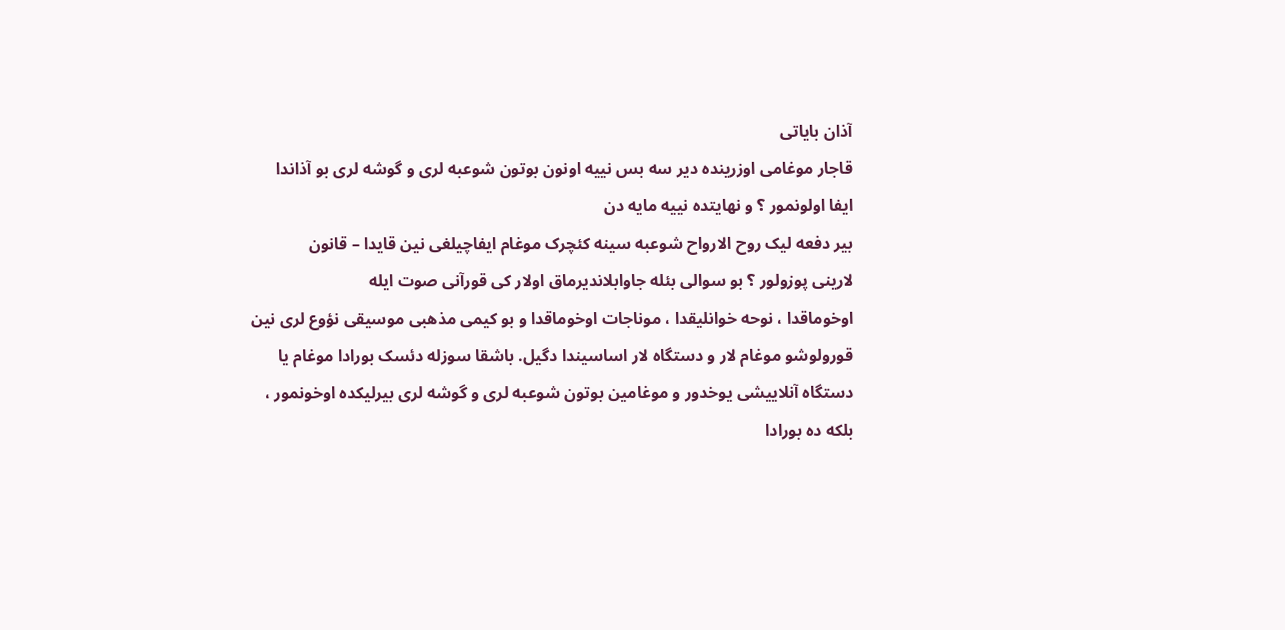آذان بایاتی
قاجار موغامی اوزرینده دیر سه بس نییه اونون بوتون شوعبه لری و گوشه لری بو آذاندا
ایفا اولونمور ؟ و نهایتده نییه مایه دن
بیر دفعه لیک روح الارواح شوعبه سینه کئچرک موغام ایفاچیلغی نین قایدا – قانون
لارینی پوزولور ؟ بو سوالی بئله جاوابلاندیرماق اولار کی قورآنی صوت ایله
اوخوماقدا ، نوحه خوانلیقدا ، موناجات اوخوماقدا و بو کیمی مذهبی موسیقی نؤوع لری نین
قورولوشو موغام لار و دستگاه لار اساسیندا دگیل. باشقا سوزله دئسک بورادا موغام یا
دستگاه آنلاییشی یوخدور و موغامین بوتون شوعبه لری و گوشه لری بیرلیکده اوخونمور ،
بلکه ده بورادا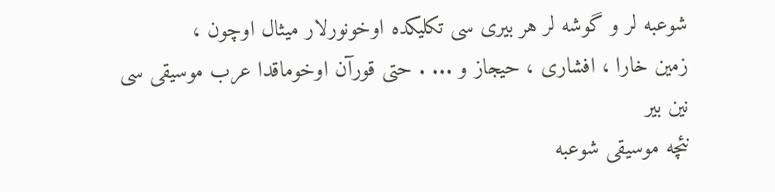شوعبه لر و گوشه لر هر بیری سی تکلیکده اوخونورلار میثال اوچون ،
زمین خارا ، افشاری ، حیجاز و ... . حتی قورآن اوخوماقدا عرب موسیقی سی نین بیر
نئچه موسیقی شوعبه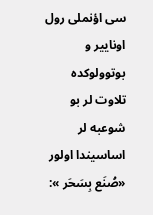سی اؤنملی رول اوناییر و بوتوولوکده تلاوت لر بو شوعبه لر
اساسیندا اولور «صُنَع بِسَحَر »: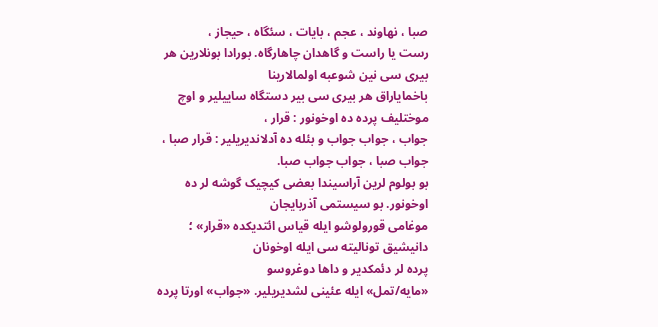صبا ، نهاوند ، عجم ، بایات ، سئگاه ، حیجاز ،
رست یا راست و گاهدان چاهارگاه. بورادا بونلارین هر بیری سی نین شوعبه اولمالارینا
باخمایاراق هر بیری سی بیر دستگاه ساییلیر و اوچ موختلیف پرده ده اوخونور : قرار ،
جواب ، جواب جواب و بئله ده آدلاندیریلیر : قرار صبا ، جواب صبا ، جواب جواب صبا.
بو بولوم لرین آراسیندا بعضی کیچیک گوشه لر ده اوخونور. بو سیستمی آذربایجان
موغامی قورولوشو ایله قیاس ائتدیکده «قرار» ؛ دانیشیق تونالیته سی ایله اوخونان
پرده لر دئمکدیر و داها دوغروسو
«مایه/تمل» ایله عئینی لشدیریلیر. «جواب» اورتا پرده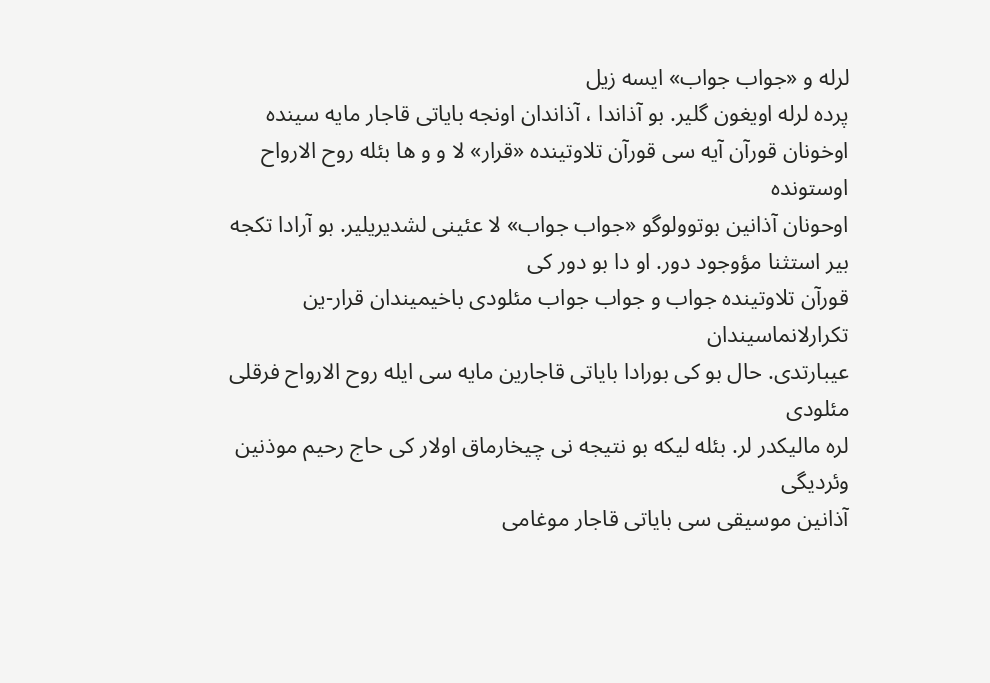لرله و «جواب جواب» ایسه زیل
پرده لرله اویغون گلیر. بو آذاندا ، آذاندان اونجه بایاتی قاجار مایه سینده
اوخونان قورآن آیه سی قورآن تلاوتینده «قرار» لا و و ها بئله روح الارواح اوستونده
اوحونان آذانین بوتوولوگو «جواب جواب» لا عئینی لشدیریلیر. بو آرادا تکجه بیر استثنا مؤوجود دور. او دا بو دور کی
قورآن تلاوتینده جواب و جواب جواب مئلودی باخیمیندان قرار-ین تکرارلانماسیندان
عیبارتدی. حال بو کی بورادا بایاتی قاجارین مایه سی ایله روح الارواح فرقلی مئلودی
لره مالیکدر لر. بئله لیکه بو نتیجه نی چیخارماق اولار کی حاج رحیم موذنین وئردیگی
آذانین موسیقی سی بایاتی قاجار موغامی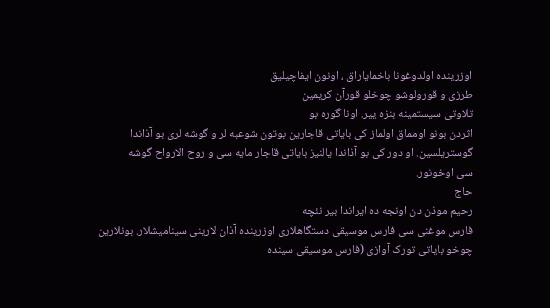اوزرینده اولدوغونا باخمایاراق ، اونون ایفاچیلیق
طرزی و قورولوشو چوخلو قورآن کریمین
تلاوتی سیستمینه بنزه ییر. اونا گوره بو
اثردن بونو اومماق اولماز کی بایاتی قاجارین بوتون شوعبه لر و گوشه لری بو آذاندا
گوستریلسین. او دور کی بو آذاندا یالنیز بایاتی قاجار مایه سی و روح الارواح گوشه
سی اوخونور.
حاج
رحیم موذن دن اونجه ده ایراندا بیر نئچه
فارس موغنی سی فارس موسیقی دستگاهلاری اوزرینده آذان لارینی سینامیشلار. بونلارین
چوخو بایاتی تورک آوازی (فارس موسیقی سینده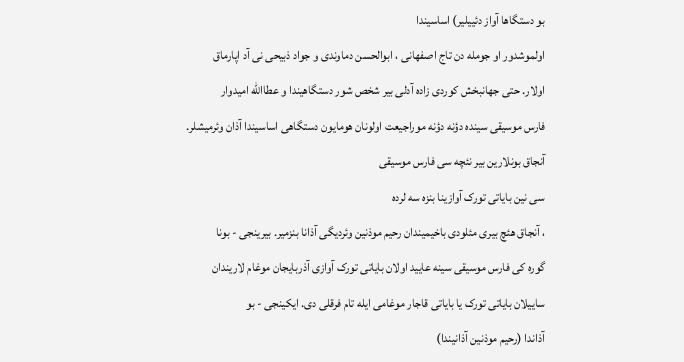بو دستگاها آواز دئییلیر) اساسیندا
اولموشدور او جومله دن تاج اصفهانی ، ابوالحسن دماوندی و جواد ذبیحی نی آد اپارماق
اولار. حتی جهانبخش کوردی زاده آدلی بیر شخص شور دستگاهیندا و عطاالله امیدوار
فارس موسیقی سینده دؤنه دؤنه موراجیعت اولونان هومایون دستگاهی اساسیندا آذان وئرمیشلر.
آنجاق بونلارین بیر نئچه سی فارس موسیقی
سی نین بایاتی تورک آوازینا بنزه سه لرده
، آنجاق هئچ بیری مئلودی باخیمیندان رحیم موذنین وئردیگی آذانا بنزمیر. بیرینجی - بونا
گوره کی فارس موسیقی سینه عایید اولان بایاتی تورک آوازی آذربایجان موغام لاریندان
ساییلان بایاتی تورک یا بایاتی قاجار موغامی ایله تام فرقلی دی. ایکینجی - بو
آذاندا (رحیم موذنین آذانیندا)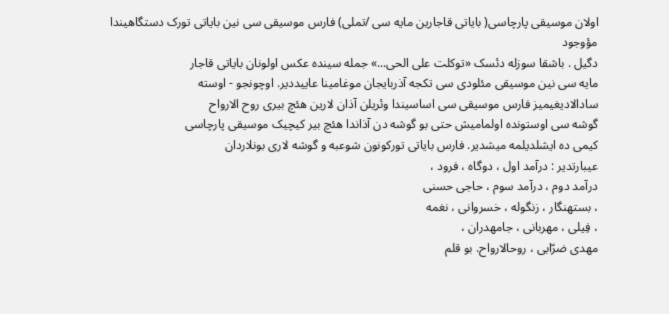اولان موسیقی پارچاسی( بایاتی قاجارین مایه سی /تملی) فارس موسیقی سی نین بایاتی تورک دستگاهیندا مؤوجود
دگیل . باشقا سوزله دئسک «توکلت علی الحی...» جمله سینده عکس اولونان بایاتی قاجار
مایه سی نین موسیقی مئلودی سی تکجه آذربایجان موغامینا عاییددیر. اوچونجو - اوسته
سادالادیغیمیز فارس موسیقی سی اساسیندا وئریلن آذان لارین هئچ بیری روح الارواح
گوشه سی اوستونده اولمامیش حتی بو گوشه دن آذاندا هئچ بیر کیچیک موسیقی پارچاسی
کیمی ده ایشلدیلمه میشدیر. فارس بایاتی تورکونون شوعبه و گوشه لاری بونلاردان
عیبارتدیر : درآمد اول ، دوگاه ، فرود ،
درآمد دوم ، درآمد سوم ، حاجی حسنی
، بستهنگار ، زنگوله ، خسروانی ، نغمه
، فِیلی ، مهربانی ، جامهدران ،
مهدی ضرّابی ، روحالارواح. بو قلم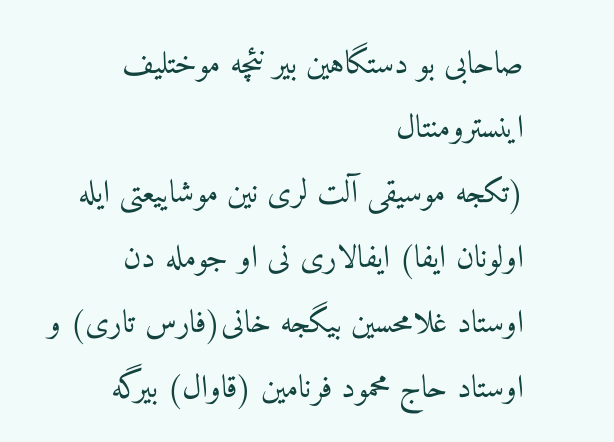صاحابی بو دستگاهین بیر نئچه موختلیف اینسترومنتال
(تکجه موسیقی آلت لری نین موشاییعتی ایله اولونان ایفا) ایفالاری نی او جومله دن
اوستاد غلامحسین بیگجه خانی(فارس تاری) و اوستاد حاج محمود فرنامین (قاوال) بیرگه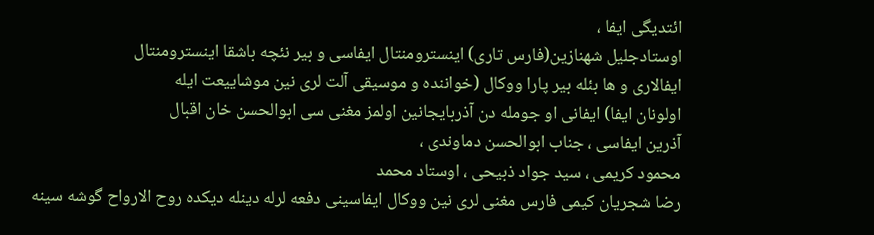ائتدیگی ایفا ،
اوستادجلیل شهنازین(فارس تاری) اینسترومنتال ایفاسی و بیر نئچه باشقا اینسترومنتال
ایفالاری و ها بئله بیر پارا ووکال (خواننده و موسیقی آلت لری نین موشاییعت ایله
اولونان ایفا) ایفانی او جومله دن آذربایجانین اولمز مغنی سی ابوالحسن خان اقبال
آذرین ایفاسی ، جناب ابوالحسن دماوندی ،
محمود کریمی ، سید جواد ذبیحی ، اوستاد محمد
رضا شجریان کیمی فارس مغنی لری نین ووکال ایفاسینی دفعه لرله دینله دیکده روح الارواح گوشه سینه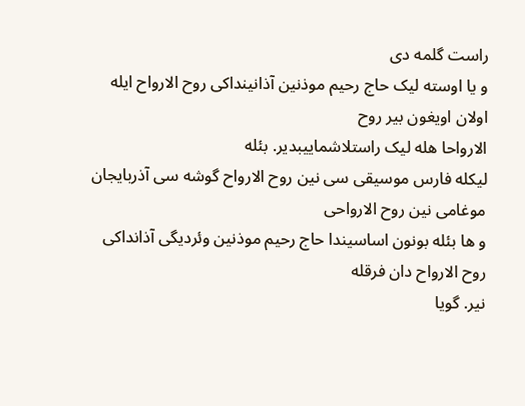راست گلمه دی
و یا اوسته لیک حاج رحیم موذنین آذانینداکی روح الارواح ایله اولان اویغون بیر روح
الارواحا هله لیک راستلاشماییبدیر. بئله
لیکله فارس موسیقی سی نین روح الارواح گوشه سی آذربایجان موغامی نین روح الارواحی
و ها بئله بونون اساسیندا حاج رحیم موذنین وئردیگی آذانداکی روح الارواح دان فرقله
نیر. گویا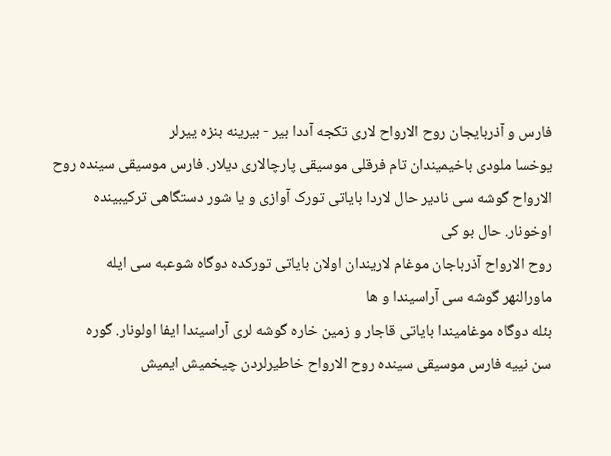فارس و آذربایجان روح الارواح لاری تکجه آددا بیر - بیرینه بنزه ییرلر
یوخسا ملودی باخیمیندان تام فرقلی موسیقی پارچالاری دیلار. فارس موسیقی سینده روح
الارواح گوشه سی نادیر حال لاردا بایاتی تورک آوازی و یا شور دستگاهی ترکیبینده اوخونار. حال بو کی
روح الارواح آذرباجان موغام لاریندان اولان بایاتی تورکده دوگاه شوعبه سی ایله
ماورالنهر گوشه سی آراسیندا و ها
بئله دوگاه موغامیندا بایاتی قاجار و زمین خاره گوشه لری آراسیندا ایفا اولونار. گوره
سن نییه فارس موسیقی سینده روح الارواح خاطیرلردن چیخمیش ایمیش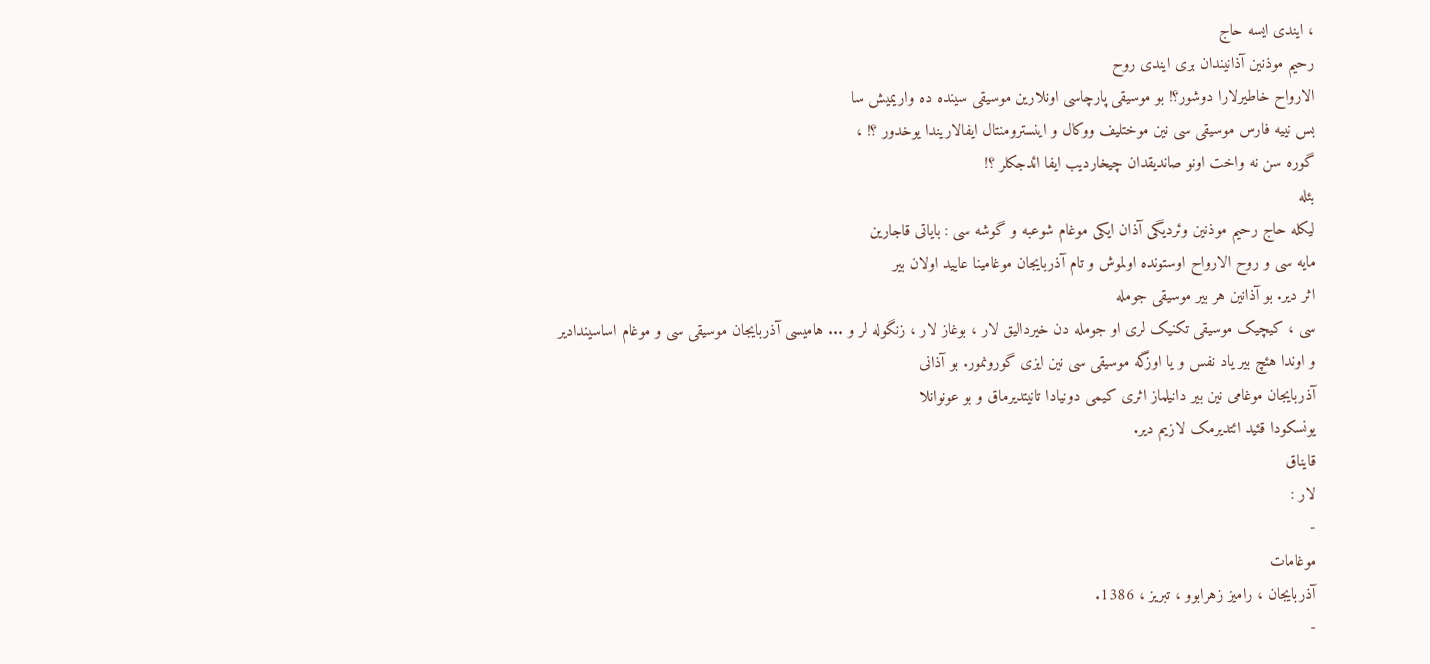، ایندی ایسه حاج
رحیم موذنین آذانیندان بری ایندی روح
الارواح خاطیرلارا دوشور؟! بو موسیقی پارچاسی اونلارین موسیقی سینده ده واریمیش سا
بس نییه فارس موسیقی سی نین موختلیف ووکال و اینسترومنتال ایفالاریندا یوخدور ؟! ،
گوره سن نه واخت اونو صاندیقدان چیخاردیب ایفا ائدجکلر ؟!
بئله
لیکله حاج رحیم موذنین وئردیگی آذان ایکی موغام شوعبه و گوشه سی : بایاتی قاجارین
مایه سی و روح الارواح اوستونده اولموش و تام آذربایجان موغامینا عایید اولان بیر
اثر دیر. بو آذانین هر بیر موسیقی جومله
سی ، کیچیک موسیقی تکنیک لری او جومله دن خیردالیق لار ، بوغاز لار ، زنگوله لر و ... هامیسی آذربایجان موسیقی سی و موغام اساسیندادیر
و اوندا هئچ بیر یاد نفس و یا اوزگه موسیقی سی نین ایزی گورونمور. بو آذانی
آذربایجان موغامی نین بیر دانیلماز اثری کیمی دونیادا تانیتدیرماق و بو عونوانلا
یونسکودا قئید ائتدیرمک لازیم دیر.
قایناق
لار :
-
موغامات
آذربایجان ، رامیز زهرابوو ، تبریز ، 1386.
-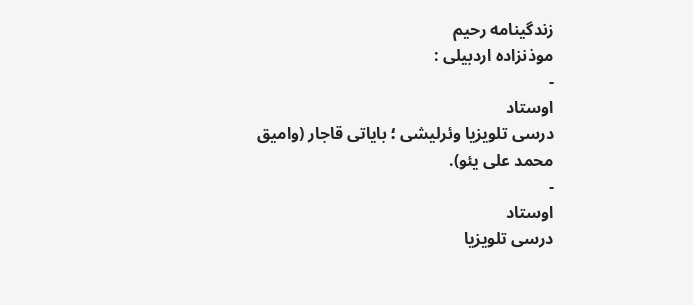زندگینامه رحیم
موذنزاده اردبیلی :
-
اوستاد
درسی تلویزیا وئرلیشی ؛ بایاتی قاجار (وامیق
محمد علی یئو).
-
اوستاد
درسی تلویزیا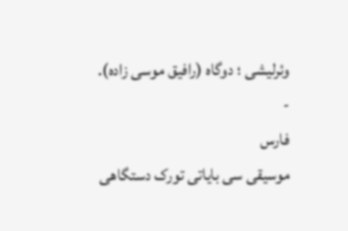وئرلیشی ؛ دوگاه (رافیق موسی زاده).
-
فارس
موسیقی سی بایاتی تورک دستگاهی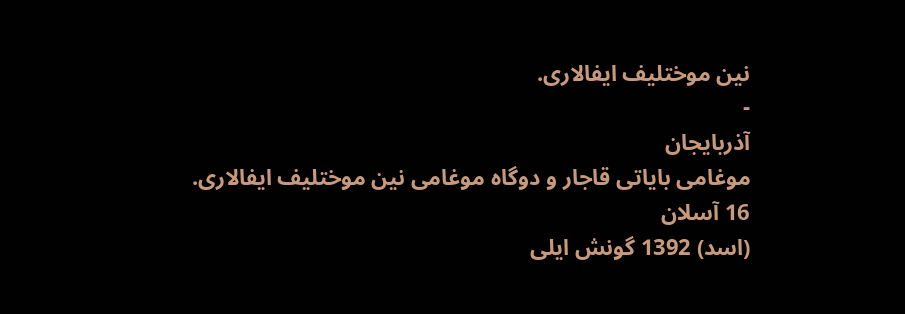نین موختلیف ایفالاری.
-
آذربایجان
موغامی بایاتی قاجار و دوگاه موغامی نین موختلیف ایفالاری.
16 آسلان
(اسد) 1392 گونش ایلی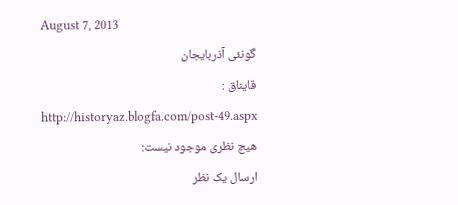August 7, 2013
گونئی آذربایجان
قایناق :
http://historyaz.blogfa.com/post-49.aspx
هیچ نظری موجود نیست:
ارسال یک نظر